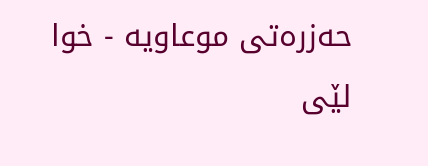حەزرەتی موعاویە - خوا لێی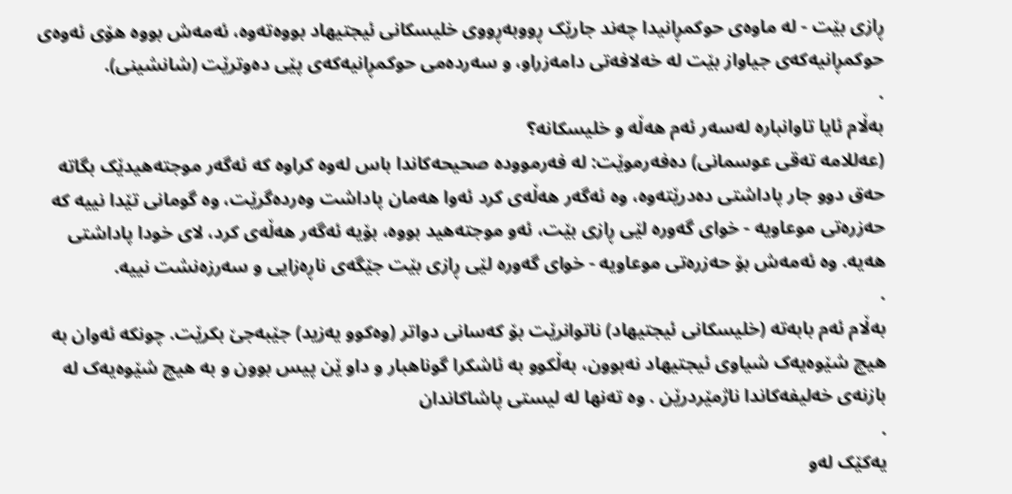ڕازی بێت - لە ماوەی حوکمڕانیدا چەند جارێک ڕووبەڕووی خلیسکانی ئیجتیهاد بووەتەوە، ئەمەش بووە هۆی ئەوەی حوکمڕانیەکەی جیاواز بێت لە خەلافەتی دامەزراو، و سەردەمی حوکمڕانیەکەی پێی دەوترێت (شانشینی).
.
بەڵام ئایا تاوانبارە لەسەر ئەم هەڵە و خلیسکانە؟
(عەللامە تەقی عوسمانی) دەفەرموێت: لە فەرموودە صحیحەکاندا باس لەوە کراوە کە ئەگەر موجتەهیدێک بگاتە حەق دوو جار پاداشتی دەدرێتەوە، وە ئەگەر هەڵەی کرد ئەوا هەمان پاداشت وەردەگرێت، وە گومانی تێدا نییە کە حەزرەتی موعاویە - خوای گەورە لێی ڕازی بێت، ئەو موجتەهید بووە، بۆیە ئەگەر هەڵەی کرد، لای خودا پاداشتی هەیە. وە ئەمەش بۆ حەزرەتی موعاویە - خوای گەورە لێی ڕازی بێت جێگەی ناڕەزایی و سەرزەنشت نییە.
.
بەڵام ئەم بابەتە (خلیسکانی ئیجتیهاد) ناتوانرێت بۆ کەسانی دواتر (وەکوو یەزید) جێبەجێ بکرێت. چونکە ئەوان بە هیچ شێوەیەک شیاوی ئیجتیهاد نەبوون، بەڵکوو به ئاشکرا گوناهبار و داو ێن پیس بوون و بە هیچ شێوەیەک لە بازنەی خەلیفەکاندا ناژمێردرێن . وە تەنها لە لیستی پاشاکاندان
.
یەکێک لەو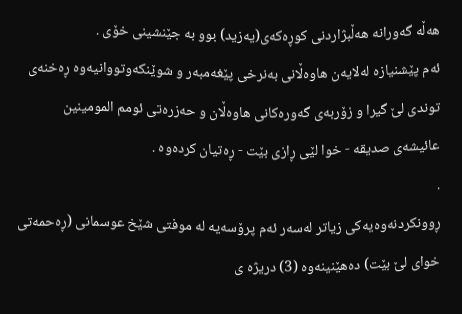هەڵە گەورانە هەڵبژاردنی کوڕەکەی(یەزید) بوو بە جێنشینی خۆی .
ئەم پێشنیازە لەلایەن هاوەڵانی بەنرخی پێغەمبەر و شوێنکەوتووانیەوە ڕەخنەی توندی لێ گیرا و زۆربەی گەورەکانی هاوەڵان و حەزرەتی ئومم المومینین عائیشەی صدیقە - خوا لێی ڕازی بێت - ڕەتیان کردەوە .
.
ڕوونکردنەوەیەکی زیاتر لەسەر ئەم پرۆسەیە لە موفتی شێخ عوسمانی (ڕەحمەتی خوای لێ بێت) دەهێنینەوە (3) دریژه ی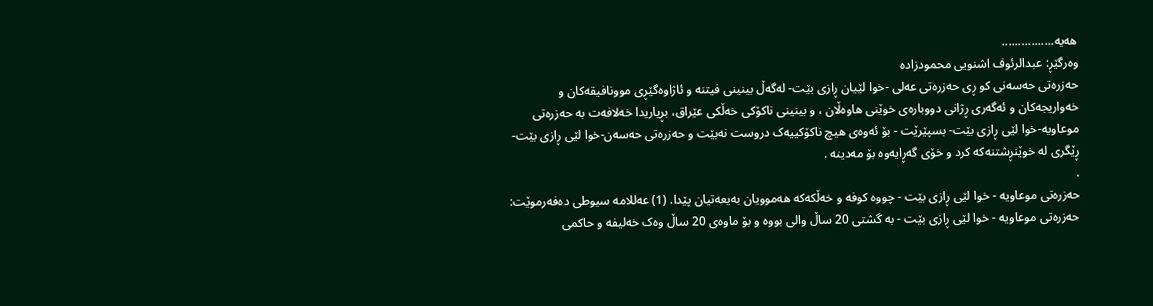هەیە................
وەرگێڕ: عبدالرئوف اشنویی محمودزاده
حەزرەتی حەسەنی کو ڕی حەزرەتی عەلی -خوا لێیان ڕازی بێت- لەگەڵ بینینی فیتنە و ئاژاوەگێڕی موونافیقەکان و خەواریجەکان و ئەگەری ڕژانی دووبارەی خوێنی هاوەڵان ، و بینینی ناکۆکی خەڵکی عێراق، بڕیاریدا خەلافەت بە حەزرەتی موعاویە-خوا لێی ڕازی بێت- بسپێرێت - بۆ ئەوەی هیچ ناکۆکییەک دروست نەبێت و حەزرەتی حەسەن-خوا لێی ڕازی بێت- ڕێگری لە خوێنڕشتنەکە کرد و خۆی گەڕایەوە بۆ مەدینە .
.
حەزرەتی موعاویە - خوا لێی ڕازی بێت - چووە کوفە و خەڵکەکە هەموویان بەیعەتیان پێدا. (1) عەللامه سیوطی دەفەرموێت: حەزرەتی موعاویە - خوا لێی ڕازی بێت - بە گشتی 20 ساڵ والی بووە و بۆ ماوەی 20 ساڵ وەک خەلیفە و حاکمی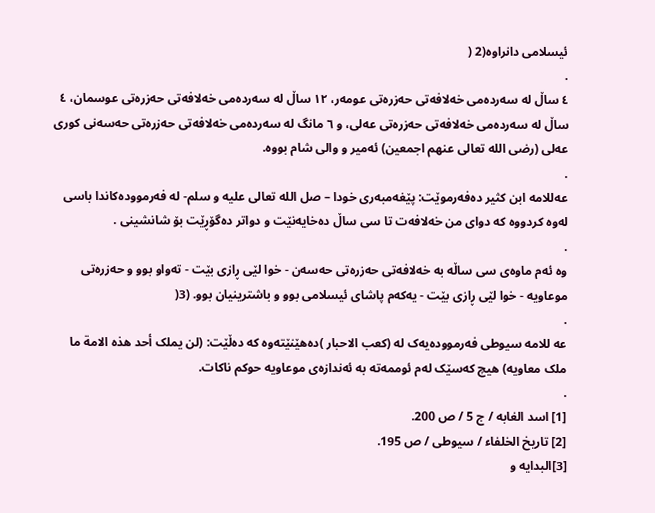ئیسلامی دانراوه(2 (
.
٤ ساڵ لە سەردەمی خەلافەتی حەزرەتی عومەر، ١٢ ساڵ لە سەردەمی خەلافەتی حەزرەتی عوسمان، ٤ ساڵ لە سەردەمی خەلافەتی حەزرەتی عەلی، و ٦ مانگ لە سەردەمی خەلافەتی حەزرەتی حەسەنی کوری عەلی (رضی الله تعالی عنهم اجمعین) ئەمیر و والی شام بووە.
.
عەللامه ابن کثیر دەفەرموێت: پێغەمبەری خودا – صل الله تعالی علیه و سلم- لە فەرموودەکاندا باسی لەوە کردووە کە دوای من خەلافەت تا سی ساڵ دەخایەنێت و دواتر دەگۆڕێت بۆ شانشینی .
.
وە ئەم ماوەی سی ساڵە بە خەلافەتی حەزرەتی حەسەن - خوا لێی ڕازی بێت - تەواو بوو و حەزرەتی موعاویە - خوا لێی ڕازی بێت - یەکەم پاشای ئیسلامی بوو و باشترینیان بوو. (3(
.
عه للامه سیوطی فەرموودەیەک له (کعب الاحبار )دەهێنێتەوە کە دەڵێت: (لن یملک أحد هذه الامة ما ملک معاویه) هیچ کەسێک لەم ئوممەتە بە ئەندازەی موعاویە حوکم ناکات.
.
[1] اسد الغابه / ج 5 / ص 200.
[2] تاریخ الخلفاء / سیوطی / ص 195.
[3]البدایه و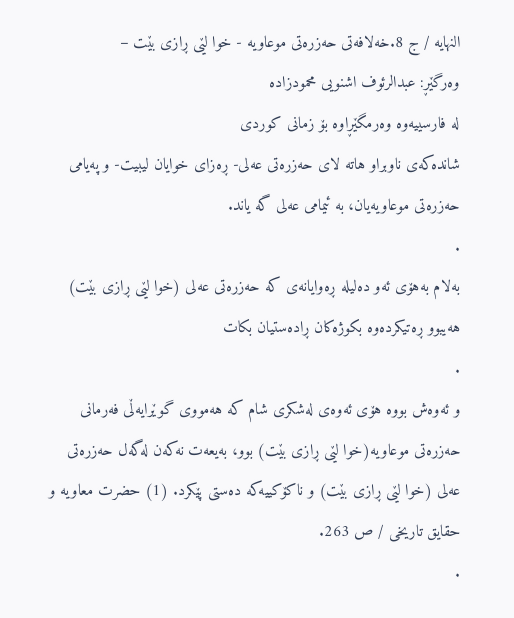النهایه / ج 8.خەلافەتی حەزرەتی موعاویە - خوا لێی ڕازی بێت –
وەرگێڕ: عبدالرئوف اشنویی محمودزاده
لە فارسییەوە وەرمگێڕاوە بۆ زمانی کوردی
شاندەکەی ناوبراو هاتە لای حەزرەتی عەلی- ڕەزای خوایان لیبیت- و پەیامی حەزرەتی موعاویەیان، بە ئیمامی عەلی گه یاند.
.
بەلام بەهۆی ئەو دەلیله ڕەوایانەی کە حەزرەتی عەلی (خوا لێی ڕازی بێت) هەیبوو ڕەتیکردەوە بکوژەکان ڕادەستیان بکات
.
و ئەوەش بووە هۆی ئەوەی لەشکری شام کە هەمووی گوێرایەڵی فەرمانی حەزرەتی موعاویه(خوا لێی ڕازی بێت) بوو، بەیعەت نەکەن لەگەل حەزرەتی عەلی (خوا لێی ڕازی بێت) و ناکۆکییەکە دەستی پێکرد. (1) حضرت معاویه و حقایق تاریخی / ص 263.
.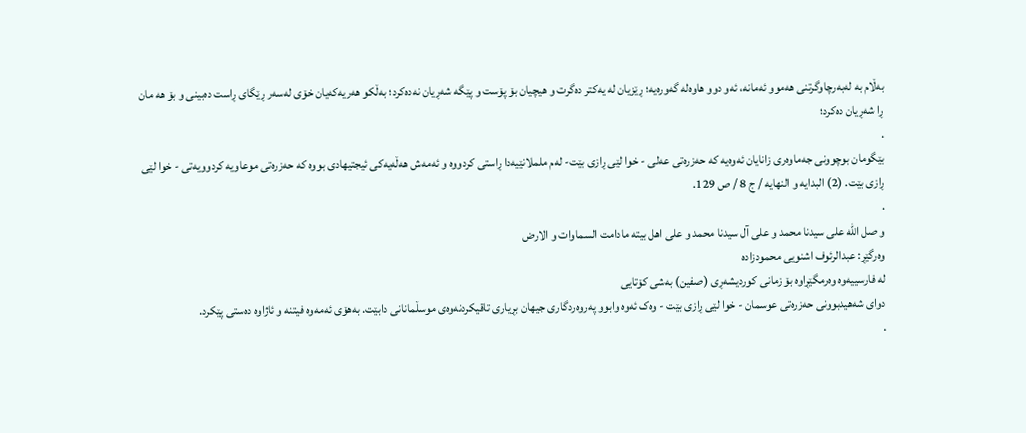بەڵام بە لەبەرچاوگرتنی هەموو ئەمانە، ئەو دوو هاوەله گەورەیه؛ ڕێزیان لە یەکتر دەگرت و هیچیان بۆ پۆست و پێگه شەڕیان نەدەکرد؛ بەڵکو هەریەکەیان خۆی لەسەر ڕێگای ڕاست دەبینی و بۆ هه مان ڕا شەڕیان دەکرد؛
.
بێگومان بوچوونی جەماوەری زانایان ئەوەیە کە حەزرەتی عەلی - خوا لێی ڕازی بێت- لەم ململانێیەدا ڕاستی کردووە و ئەمەش هەڵەیەکی ئیجتیهادی بووە کە حەزرەتی موعاویە کردوویەتی - خوا لێی ڕازی بێت. (2) البدایه و النهایه / ج 8 / ص 129.
.
و صل الله علی سیدنا محمد و علی آل سیدنا محمد و علی اهل بیته مادامت السماوات و الارض
وەرگێڕ: عبدالرئوف اشنویی محمودزاده
لە فارسییەوە وەرمگێڕاوە بۆ زمانی کوردیشەڕی (صفین) بەشی کۆتایی
دوای شەهیدبوونی حەزرەتی عوسمان - خوا لێی ڕازی بێت - وەک ئەوە وابوو پەروەردگاری جیهان بڕیاری تاقیکردنەوەی موسڵمانانی دابێت. بەهۆی ئەمەوە فیتنە و ئاژاوە دەستی پێکرد.
.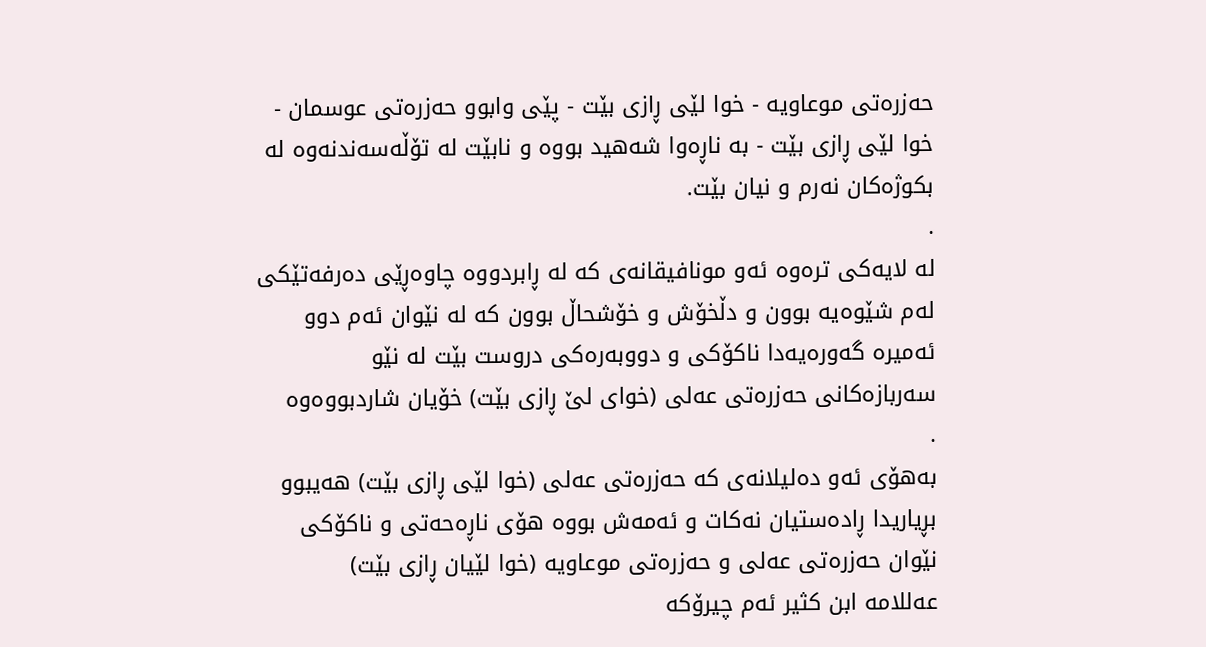حەزرەتی موعاویە - خوا لێی ڕازی بێت - پێی وابوو حەزرەتی عوسمان - خوا لێی ڕازی بێت - بە ناڕەوا شەهید بووە و نابێت لە تۆڵەسەندنەوە لە بکوژەکان نەرم و نیان بێت.
.
لە لایەکی ترەوە ئەو مونافیقانەی کە لە ڕابردووه چاوەڕێی دەرفەتێکی لەم شێوەیە بوون و دڵخۆش و خۆشحاڵ بوون کە لە نێوان ئەم دوو ئەمیره گەورەیەدا ناکۆکی و دووبەرەکی دروست بێت لە نێو سەربازەکانی حەزرەتی عەلی (خوای لێ ڕازی بێت) خۆیان شاردبووەوە
.
بەهۆی ئەو دەلیلانەی کە حەزرەتی عەلی (خوا لێی ڕازی بێت) هەیبوو بڕیاریدا ڕادەستیان نەکات و ئەمەش بووە هۆی ناڕەحەتی و ناکۆکی نێوان حەزرەتی عەلی و حەزرەتی موعاویە (خوا لێیان ڕازی بێت)
عەللامه ابن کثیر ئەم چیرۆکە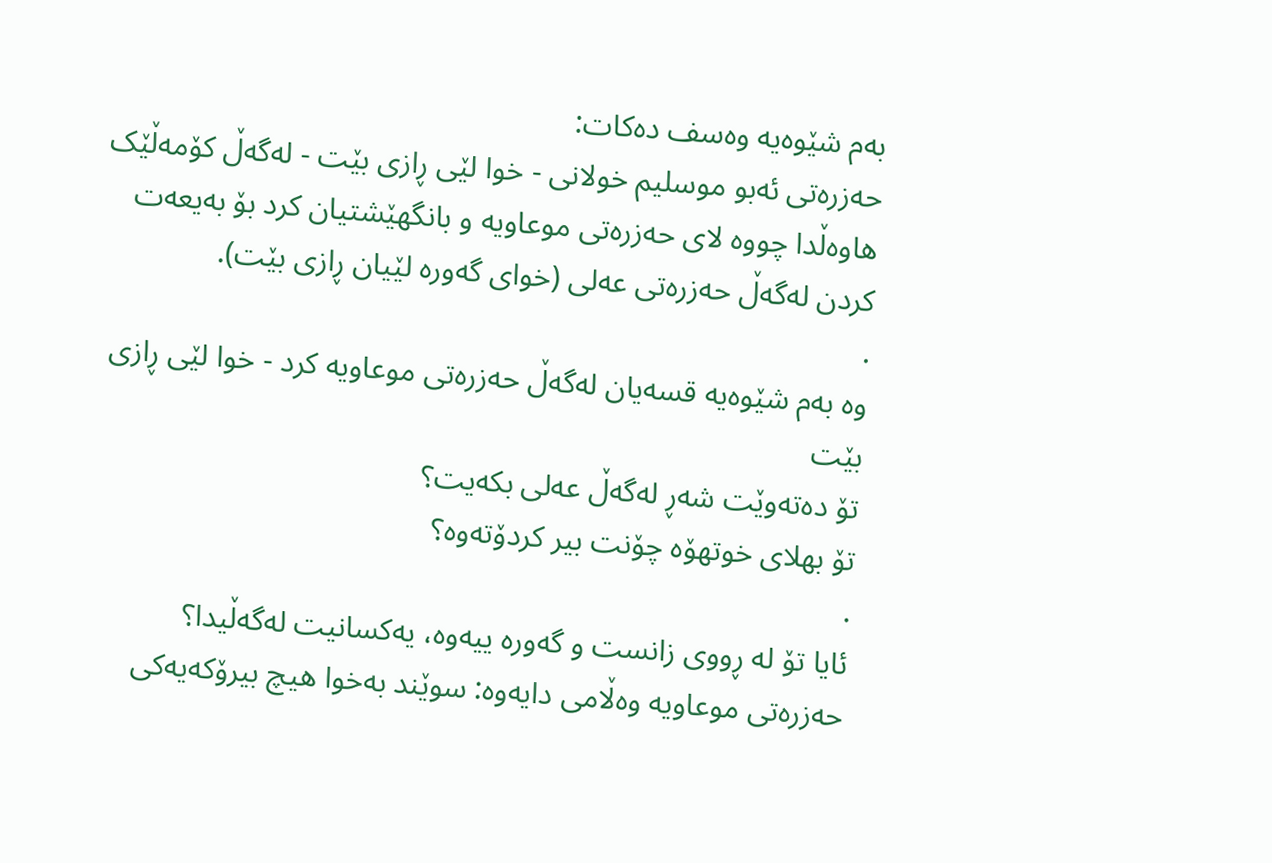بەم شێوەیە وەسف دەکات:
حەزرەتی ئەبو موسلیم خولانی - خوا لێی ڕازی بێت - لەگەڵ کۆمەڵێک هاوەڵدا چووە لای حەزرەتی موعاویە و بانگهێشتیان کرد بۆ بەیعەت کردن لەگەڵ حەزرەتی عەلی (خوای گەورە لێیان ڕازی بێت).
.
وە بەم شێوەیە قسەیان لەگەڵ حەزرەتی موعاویە کرد - خوا لێی ڕازی بێت
تۆ دەتەوێت شەڕ لەگەڵ عەلی بکەیت؟
تۆ بهلای خوتهۆه چۆنت بیر کردۆتەوه؟
.
ئایا تۆ لە ڕووی زانست و گەوره ییەوه، یەکسانیت لەگەڵیدا؟
حەزرەتی موعاویە وەڵامی دایەوە: سوێند بەخوا هیچ بیرۆکەیەکی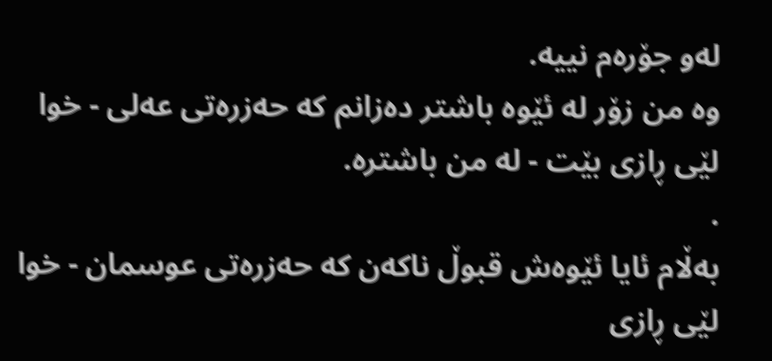لەو جۆرەم نییە.
وە من زۆر لە ئێوه باشتر دەزانم کە حەزرەتی عەلی - خوا لێی ڕازی بێت - لە من باشترە.
.
بەڵام ئایا ئێوەش قبوڵ ناکەن کە حەزرەتی عوسمان - خوا لێی ڕازی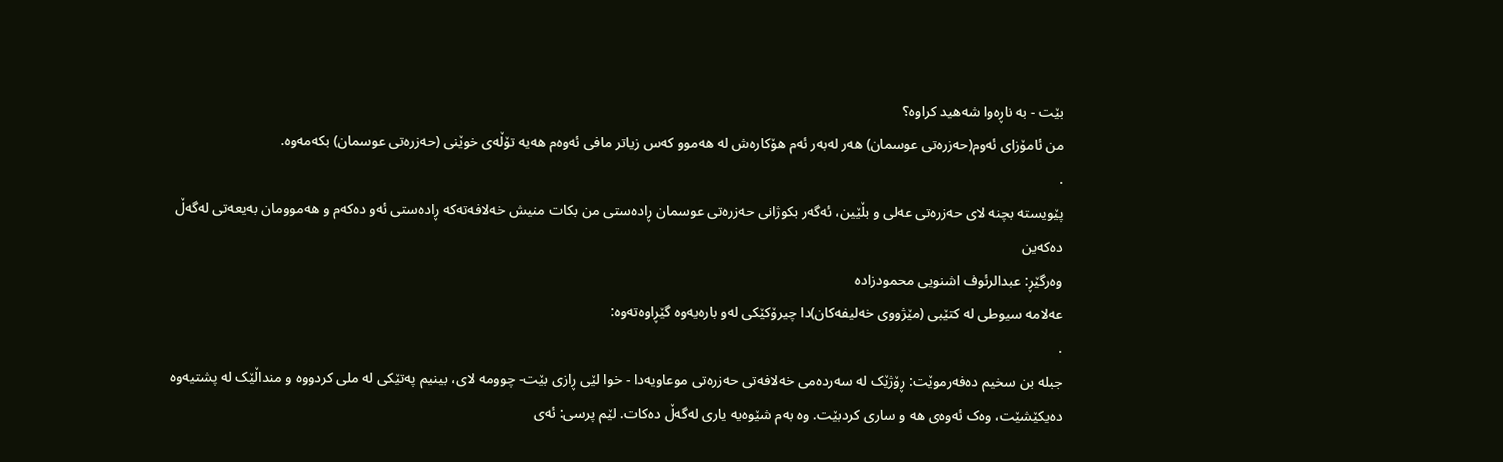بێت - بە ناڕەوا شەهید کراوە؟
من ئامۆزای ئەوم(حەزرەتی عوسمان) هەر لەبەر ئەم هۆکارەش له هەموو کەس زیاتر مافی ئەوەم هەیە تۆڵەی خوێنی (حەزرەتی عوسمان) بکەمەوە.
.
پێویستە بچنه لای حەزرەتی عەلی و بڵێین، ئەگەر بکوژانی حەزرەتی عوسمان ڕادەستی من بکات منیش خەلافەتەکە ڕادەستی ئەو دەکەم و هەموومان بەیعەتی لەگەڵ دەکەین
وەرگێڕ: عبدالرئوف اشنویی محمودزاده
عەلامه سیوطی لە کتێبی (مێژووی خەلیفەکان)دا چیرۆکێکی لەو بارەیەوە گێڕاوەتەوە:
.
جبله بن سخیم دەفەرموێت: ڕۆژێک لە سەردەمی خەلافەتی حەزرەتی موعاویەدا - خوا لێی ڕازی بێت- چوومە لای، بینیم پەتێکی لە ملی کردووە و منداڵێک لە پشتیەوە دەیکێشێت، وەک ئەوەی هه و ساری کردبێت. وە بەم شێوەیە یاری لەگەڵ دەکات. لێم پرسی: ئەی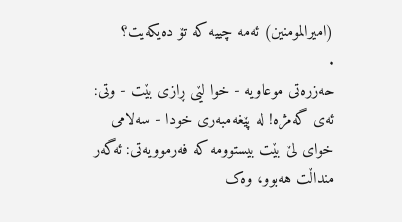(امیرالمومنین) ئەمە چییە کە تۆ دەیکەیت؟
.
حەزرەتی موعاویە - خوا لێی ڕازی بێت - وتی: ئەی گەمژە! لە پێغەمبەری خودا - سەلامی خوای لێ بێت بیستوومە کە فەرموویەتی: ئەگەر منداڵت هەبوو، وەک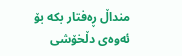منداڵ ڕەفتار بکە بۆ ئەوەی دڵخۆشی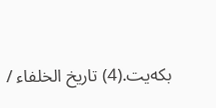بکەیت.(4) تاریخ الخلفاء /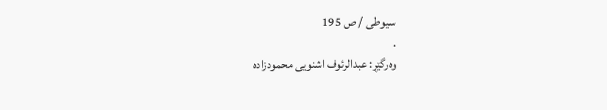سیوطی / ص 195
.
وەرگێڕ: عبدالرئوف اشنویی محمودزاده